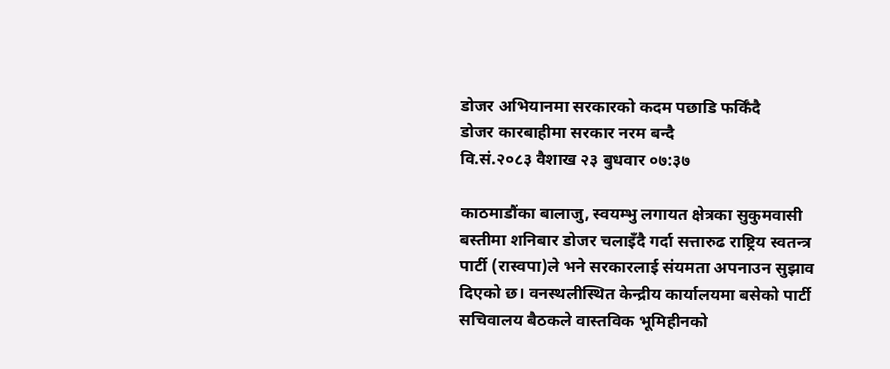डोजर अभियानमा सरकारको कदम पछाडि फर्किँदै
डोजर कारबाहीमा सरकार नरम बन्दै
वि.सं.२०८३ वैशाख २३ बुधवार ०७:३७

काठमाडौंका बालाजु, स्वयम्भु लगायत क्षेत्रका सुकुमवासी बस्तीमा शनिबार डोजर चलाइँदै गर्दा सत्तारुढ राष्ट्रिय स्वतन्त्र पार्टी (रास्वपा)ले भने सरकारलाई संयमता अपनाउन सुझाव दिएको छ। वनस्थलीस्थित केन्द्रीय कार्यालयमा बसेको पार्टी सचिवालय बैठकले वास्तविक भूमिहीनको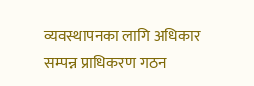व्यवस्थापनका लागि अधिकार सम्पन्न प्राधिकरण गठन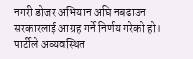नगरी डोजर अभियान अघि नबढाउन सरकारलाई आग्रह गर्ने निर्णय गरेको हो।
पार्टीले अव्यवस्थित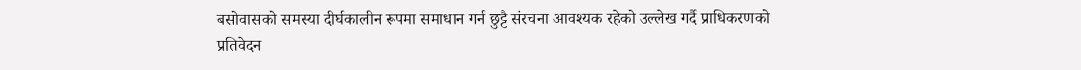बसोवासको समस्या दीर्घकालीन रूपमा समाधान गर्न छुट्टै संरचना आवश्यक रहेको उल्लेख गर्दै प्राधिकरणको प्रतिवेदन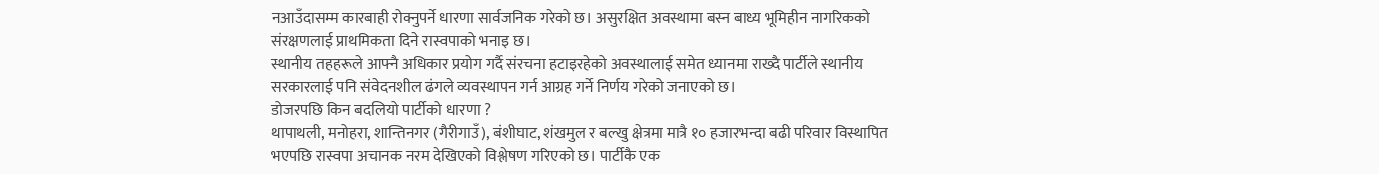नआउँदासम्म कारबाही रोक्नुपर्ने धारणा सार्वजनिक गरेको छ। असुरक्षित अवस्थामा बस्न बाध्य भूमिहीन नागरिकको संरक्षणलाई प्राथमिकता दिने रास्वपाको भनाइ छ।
स्थानीय तहहरूले आफ्नै अधिकार प्रयोग गर्दै संरचना हटाइरहेको अवस्थालाई समेत ध्यानमा राख्दै पार्टीले स्थानीय सरकारलाई पनि संवेदनशील ढंगले व्यवस्थापन गर्न आग्रह गर्ने निर्णय गरेको जनाएको छ।
डोजरपछि किन बदलियो पार्टीको धारणा ?
थापाथली, मनोहरा, शान्तिनगर (गैरीगाउँ), बंशीघाट, शंखमुल र बल्खु क्षेत्रमा मात्रै १० हजारभन्दा बढी परिवार विस्थापित भएपछि रास्वपा अचानक नरम देखिएको विश्लेषण गरिएको छ। पार्टीकै एक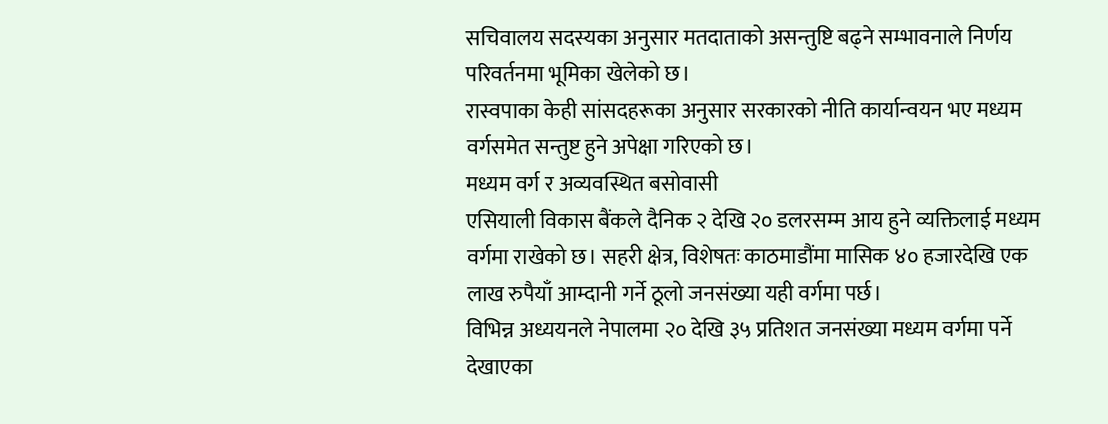सचिवालय सदस्यका अनुसार मतदाताको असन्तुष्टि बढ्ने सम्भावनाले निर्णय परिवर्तनमा भूमिका खेलेको छ।
रास्वपाका केही सांसदहरूका अनुसार सरकारको नीति कार्यान्वयन भए मध्यम वर्गसमेत सन्तुष्ट हुने अपेक्षा गरिएको छ।
मध्यम वर्ग र अव्यवस्थित बसोवासी
एसियाली विकास बैंकले दैनिक २ देखि २० डलरसम्म आय हुने व्यक्तिलाई मध्यम वर्गमा राखेको छ। सहरी क्षेत्र, विशेषतः काठमाडौंमा मासिक ४० हजारदेखि एक लाख रुपैयाँ आम्दानी गर्ने ठूलो जनसंख्या यही वर्गमा पर्छ।
विभिन्न अध्ययनले नेपालमा २० देखि ३५ प्रतिशत जनसंख्या मध्यम वर्गमा पर्ने देखाएका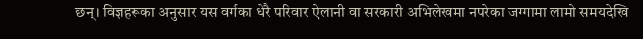छन्। विज्ञहरूका अनुसार यस वर्गका धेरै परिवार ऐलानी वा सरकारी अभिलेखमा नपरेका जग्गामा लामो समयदेखि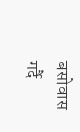बसोवास गर्दै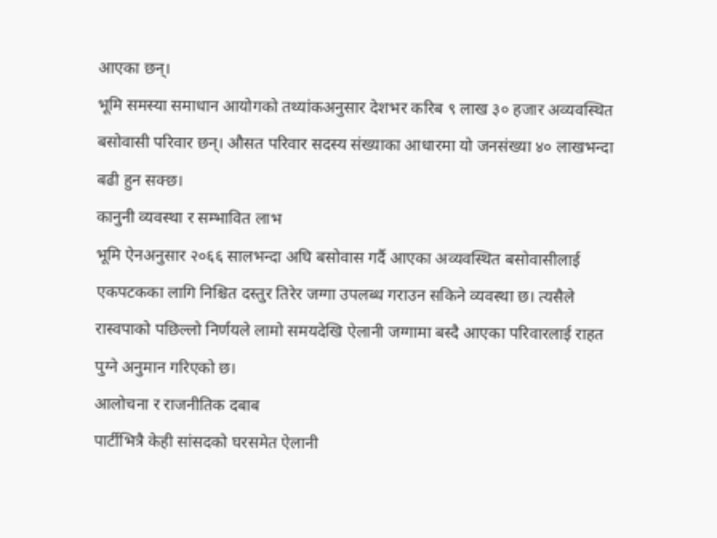आएका छन्।
भूमि समस्या समाधान आयोगको तथ्यांकअनुसार देशभर करिब ९ लाख ३० हजार अव्यवस्थित बसोवासी परिवार छन्। औसत परिवार सदस्य संख्याका आधारमा यो जनसंख्या ४० लाखभन्दा बढी हुन सक्छ।
कानुनी व्यवस्था र सम्भावित लाभ
भूमि ऐनअनुसार २०६६ सालभन्दा अघि बसोवास गर्दै आएका अव्यवस्थित बसोवासीलाई एकपटकका लागि निश्चित दस्तुर तिरेर जग्गा उपलब्ध गराउन सकिने व्यवस्था छ। त्यसैले रास्वपाको पछिल्लो निर्णयले लामो समयदेखि ऐलानी जग्गामा बस्दै आएका परिवारलाई राहत पुग्ने अनुमान गरिएको छ।
आलोचना र राजनीतिक दबाब
पार्टीभित्रै केही सांसदको घरसमेत ऐलानी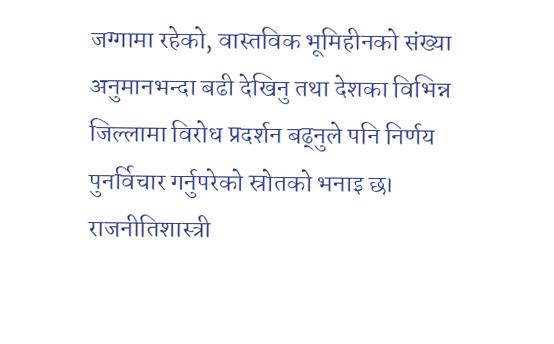जग्गामा रहेको, वास्तविक भूमिहीनको संख्या अनुमानभन्दा बढी देखिनु तथा देशका विभिन्न जिल्लामा विरोध प्रदर्शन बढ्नुले पनि निर्णय पुनर्विचार गर्नुपरेको स्रोतको भनाइ छ।
राजनीतिशास्त्री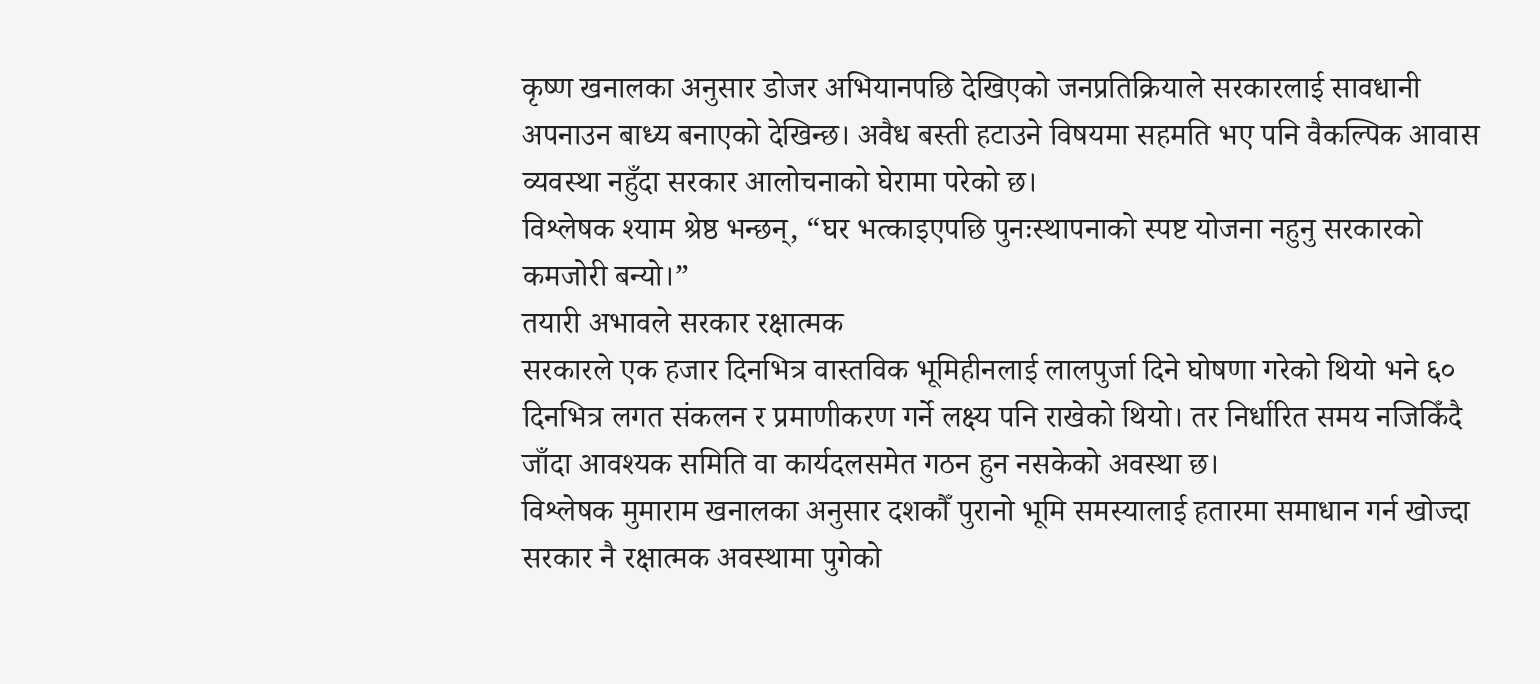कृष्ण खनालका अनुसार डोजर अभियानपछि देखिएको जनप्रतिक्रियाले सरकारलाई सावधानी अपनाउन बाध्य बनाएको देखिन्छ। अवैध बस्ती हटाउने विषयमा सहमति भए पनि वैकल्पिक आवास व्यवस्था नहुँदा सरकार आलोचनाको घेरामा परेको छ।
विश्लेषक श्याम श्रेष्ठ भन्छन्, “घर भत्काइएपछि पुनःस्थापनाको स्पष्ट योजना नहुनु सरकारको कमजोरी बन्यो।”
तयारी अभावले सरकार रक्षात्मक
सरकारले एक हजार दिनभित्र वास्तविक भूमिहीनलाई लालपुर्जा दिने घोषणा गरेको थियो भने ६० दिनभित्र लगत संकलन र प्रमाणीकरण गर्ने लक्ष्य पनि राखेको थियो। तर निर्धारित समय नजिकिँदै जाँदा आवश्यक समिति वा कार्यदलसमेत गठन हुन नसकेको अवस्था छ।
विश्लेषक मुमाराम खनालका अनुसार दशकौँ पुरानो भूमि समस्यालाई हतारमा समाधान गर्न खोज्दा सरकार नै रक्षात्मक अवस्थामा पुगेको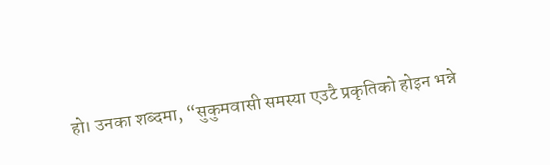हो। उनका शब्दमा, “सुकुमवासी समस्या एउटै प्रकृतिको होइन भन्ने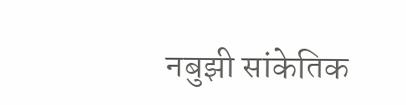नबुझी सांकेतिक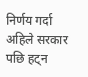निर्णय गर्दा अहिले सरकार पछि हट्न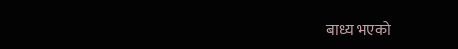बाध्य भएको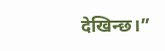देखिन्छ।”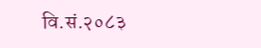वि.सं.२०८३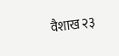वैशाख २३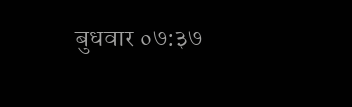बुधवार ०७:३७